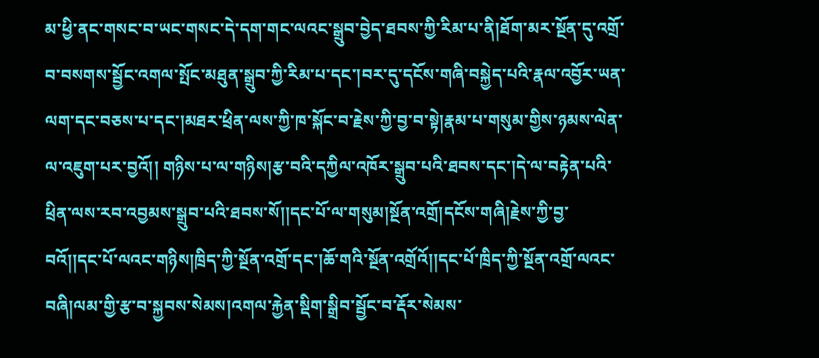མ་ཕྱི་ནང་གསང་བ་ཡང་གསང་དེ་དག་གང་ལའང་སྒྲུབ་བྱེད་ཐབས་ཀྱི་རིམ་པ་ནི།ཐོག་མར་སྔོན་དུ་འགྲོ་བ་བསགས་སྦྱོང་འགལ་སྤོང་མཐུན་སྒྲུབ་ཀྱི་རིམ་པ་དང་།བར་དུ་དངོས་གཞི་བསྐྱེད་པའི་རྣལ་འབྱོར་ཡན་ལག་དང་བཅས་པ་དང་།མཐར་ཕྲིན་ལས་ཀྱི་ཁ་སྐོང་བ་རྗེས་ཀྱི་བྱ་བ་སྟེ།རྣམ་པ་གསུམ་གྱིས་ཉམས་ལེན་ལ་འཇུག་པར་བྱའོ།། གཉིས་པ་ལ་གཉིས།རྩ་བའི་དཀྱིལ་འཁོར་སྒྲུབ་པའི་ཐབས་དང་།དེ་ལ་བརྟེན་པའི་ཕྲིན་ལས་རབ་འབྱམས་སྒྲུབ་པའི་ཐབས་སོ།།དང་པོ་ལ་གསུམ།སྔོན་འགྲོ།དངོས་གཞི།རྗེས་ཀྱི་བྱ་བའོ།།དང་པོ་ལའང་གཉིས།ཁྲིད་ཀྱི་སྔོན་འགྲོ་དང་།ཆོ་གའི་སྔོན་འགྲོའོ།།དང་པོ་ཁྲིད་ཀྱི་སྔོན་འགྲོ་ལའང་བཞི།ལམ་གྱི་རྩ་བ་སྐྱབས་སེམས།འགལ་རྐྱེན་སྡིག་སྒྲིབ་སྦྱོང་བ་རྡོར་སེམས་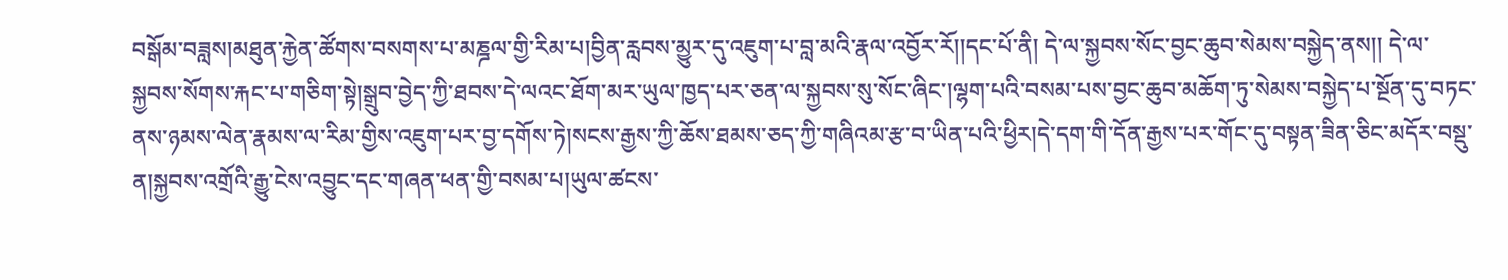བསྒོམ་བཟླས།མཐུན་རྐྱེན་ཚོགས་བསགས་པ་མཎྜལ་གྱི་རིམ་པ།བྱིན་རླབས་མྱུར་དུ་འཇུག་པ་བླ་མའི་རྣལ་འབྱོར་རོ།།དང་པོ་ནི། དེ་ལ་སྐྱབས་སོང་བྱང་ཆུབ་སེམས་བསྐྱེད་ནས།། དེ་ལ་སྐྱབས་སོགས་རྐང་པ་གཅིག་སྟེ།སྒྲུབ་བྱེད་ཀྱི་ཐབས་དེ་ལའང་ཐོག་མར་ཡུལ་ཁྱད་པར་ཅན་ལ་སྐྱབས་སུ་སོང་ཞིང་།ལྷག་པའི་བསམ་པས་བྱང་ཆུབ་མཆོག་ཏུ་སེམས་བསྐྱེད་པ་སྔོན་དུ་བཏང་ནས་ཉམས་ལེན་རྣམས་ལ་རིམ་གྱིས་འཇུག་པར་བྱ་དགོས་ཏེ།སངས་རྒྱས་ཀྱི་ཆོས་ཐམས་ཅད་ཀྱི་གཞིའམ་རྩ་བ་ཡིན་པའི་ཕྱིར།དེ་དག་གི་དོན་རྒྱས་པར་གོང་དུ་བསྟན་ཟིན་ཅིང་མདོར་བསྡུ་ན།སྐྱབས་འགྲོའི་རྒྱུ་ངེས་འབྱུང་དང་གཞན་ཕན་གྱི་བསམ་པ།ཡུལ་ཚངས་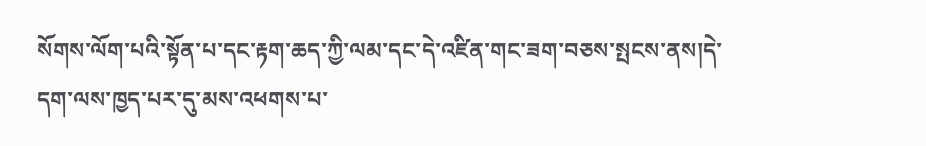སོགས་ལོག་པའི་སྟོན་པ་དང་རྟག་ཆད་ཀྱི་ལམ་དང་དེ་འཛིན་གང་ཟག་བཅས་སྤངས་ནས།དེ་དག་ལས་ཁྱད་པར་དུ་མས་འཕགས་པ་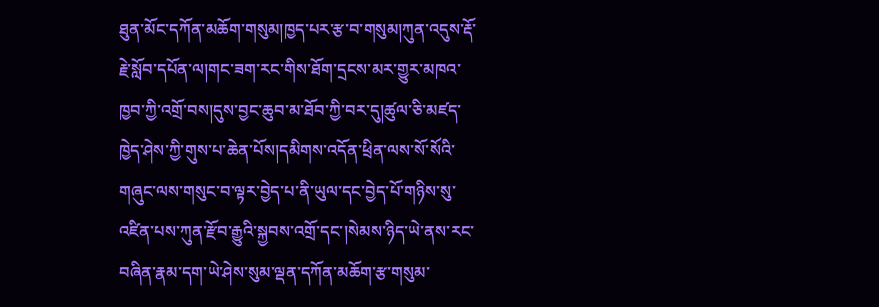ཐུན་མོང་དཀོན་མཆོག་གསུམ།ཁྱད་པར་རྩ་བ་གསུམ།ཀུན་འདུས་རྡོ་རྗེ་སློབ་དཔོན་ལ།གང་ཟག་རང་གིས་ཐོག་དྲངས་མར་གྱུར་མཁའ་ཁྱབ་ཀྱི་འགྲོ་བས།དུས་བྱང་ཆུབ་མ་ཐོབ་ཀྱི་བར་དུ།ཚུལ་ཅི་མཛད་ཁྱེད་ཤེས་ཀྱི་གུས་པ་ཆེན་པོས།དམིགས་འདོན་ཕྲིན་ལས་སོ་སོའི་གཞུང་ལས་གསུང་བ་ལྟར་བྱེད་པ་ནི་ཡུལ་དང་བྱེད་པོ་གཉིས་སུ་འཛིན་པས་ཀུན་རྫོབ་རྒྱུའི་སྐྱབས་འགྲོ་དང་།སེམས་ཉིད་ཡེ་ནས་རང་བཞིན་རྣམ་དག་ཡེ་ཤེས་སུམ་ལྡན་དཀོན་མཆོག་རྩ་གསུམ་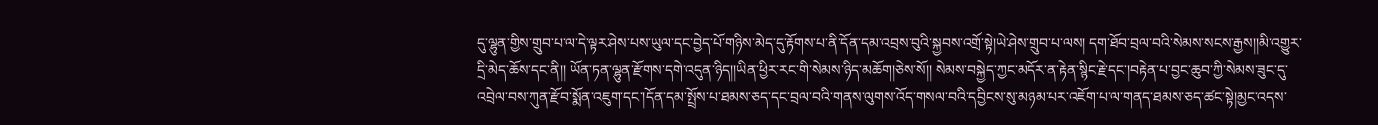དུ་ལྷུན་གྱིས་གྲུབ་པ་ལ་དེ་ལྟར་ཤེས་པས་ཡུལ་དང་བྱེད་པོ་གཉིས་མེད་དུ་རྟོགས་པ་ནི་དོན་དམ་འབྲས་བུའི་སྐྱབས་འགྲོ་སྟེ།ཡེ་ཤེས་གྲུབ་པ་ལས། དག་ཐོབ་བྲལ་བའི་སེམས་སངས་རྒྱས།།མི་འགྱུར་དྲི་མེད་ཆོས་དང་ནི།། ཡོན་ཏན་ལྷུན་རྫོགས་དགེ་འདུན་ཉིད།།ཡིན་ཕྱིར་རང་གི་སེམས་ཉིད་མཆོག།ཅེས་སོ།། སེམས་བསྐྱེད་ཀྱང་མདོར་ན་རྟེན་སྙིང་རྗེ་དང་།བརྟེན་པ་བྱང་ཆུབ་ཀྱི་སེམས་ཟུང་དུ་འབྲེལ་བས་ཀུན་རྫོབ་སྨོན་འཇུག་དང་།དོན་དམ་སྤྲོས་པ་ཐམས་ཅད་དང་བྲལ་བའི་གནས་ལུགས་འོད་གསལ་བའི་དབྱིངས་སུ་མཉམ་པར་འཇོག་པ་ལ་གནད་ཐམས་ཅད་ཚང་སྟེ།མྱང་འདས་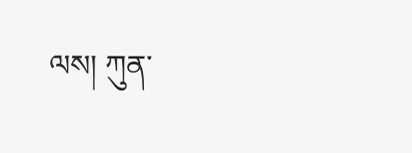ལས། ཀུན་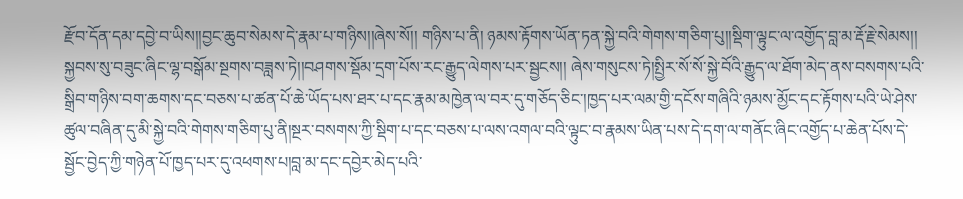རྫོབ་དོན་དམ་དབྱེ་བ་ཡིས།།བྱང་ཆུབ་སེམས་དེ་རྣམ་པ་གཉིས།།ཞེས་སོ།། གཉིས་པ་ནི། ཉམས་རྟོགས་ཡོན་ཏན་སྐྱེ་བའི་གེགས་གཅིག་པུ།།སྡིག་ལྟུང་ལ་འགྱོད་བླ་མ་རྡོ་རྗེ་སེམས།། སྐྱབས་སུ་བཟུང་ཞིང་ལྷ་བསྒོམ་སྔགས་བཟླས་ཏེ།།བཤགས་སྡོམ་དྲག་པོས་རང་རྒྱུད་ལེགས་པར་སྦྱངས།། ཞེས་གསུངས་ཏེ།སྤྱིར་སོ་སོ་སྐྱེ་བོའི་རྒྱུད་ལ་ཐོག་མེད་ནས་བསགས་པའི་སྒྲིབ་གཉིས་བག་ཆགས་དང་བཅས་པ་ཚན་པོ་ཆེ་ཡོད་པས་ཐར་པ་དང་རྣམ་མཁྱེན་ལ་བར་དུ་གཅོད་ཅིང་།ཁྱད་པར་ལམ་གྱི་དངོས་གཞིའི་ཉམས་མྱོང་དང་རྟོགས་པའི་ཡེ་ཤེས་ཚུལ་བཞིན་དུ་མི་སྐྱེ་བའི་གེགས་གཅིག་པུ་ནི།སྔར་བསགས་ཀྱི་སྡིག་པ་དང་བཅས་པ་ལས་འགལ་བའི་ལྟུང་བ་རྣམས་ཡིན་པས་དེ་དག་ལ་གནོང་ཞིང་འགྱོད་པ་ཆེན་པོས་དེ་སྦྱོང་བྱེད་ཀྱི་གཉེན་པོ་ཁྱད་པར་དུ་འཕགས་པ།བླ་མ་དང་དབྱེར་མེད་པའི་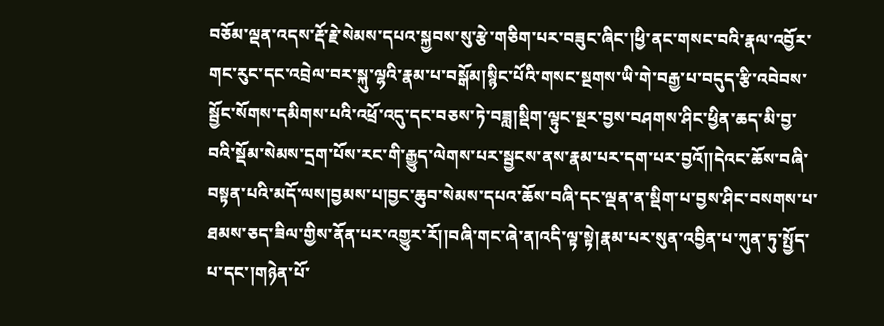བཅོམ་ལྡན་འདས་རྡོ་རྗེ་སེམས་དཔའ་སྐྱབས་སུ་རྩེ་གཅིག་པར་བཟུང་ཞིང་།ཕྱི་ནང་གསང་བའི་རྣལ་འབྱོར་གང་རུང་དང་འབྲེལ་བར་སྐུ་ལྷའི་རྣམ་པ་བསྒོམ།སྙིང་པོའི་གསང་སྔགས་ཡི་གེ་བརྒྱ་པ་བདུད་རྩི་འབེབས་སྦྱོང་སོགས་དམིགས་པའི་འཕྲོ་འདུ་དང་བཅས་ཏེ་བཟླ།སྡིག་ལྟུང་སྔར་བྱས་བཤགས་ཤིང་ཕྱིན་ཆད་མི་བྱ་བའི་སྡོམ་སེམས་དྲག་པོས་རང་གི་རྒྱུད་ལེགས་པར་སྦྱངས་ནས་རྣམ་པར་དག་པར་བྱའོ།།དེའང་ཆོས་བཞི་བསྟན་པའི་མདོ་ལས།བྱམས་པ།བྱང་ཆུབ་སེམས་དཔའ་ཆོས་བཞི་དང་ལྡན་ན་སྡིག་པ་བྱས་ཤིང་བསགས་པ་ཐམས་ཅད་ཟིལ་གྱིས་ནོན་པར་འགྱུར་རོ།།བཞི་གང་ཞེ་ན།འདི་ལྟ་སྟེ།རྣམ་པར་སུན་འབྱིན་པ་ཀུན་ཏུ་སྤྱོད་པ་དང་།གཉེན་པོ་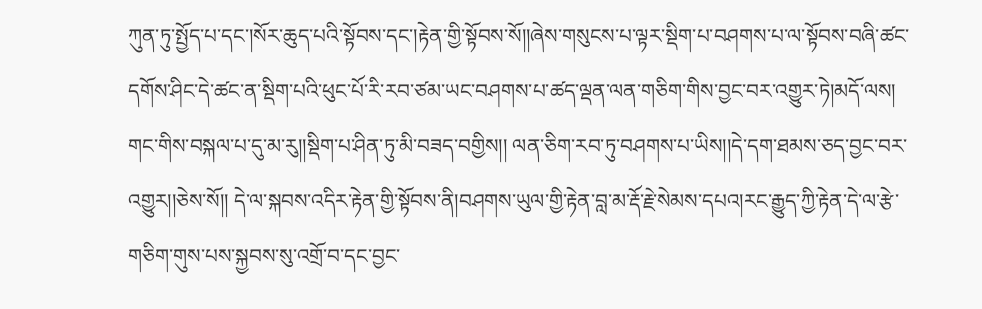ཀུན་ཏུ་སྤྱོད་པ་དང་།སོར་ཆུད་པའི་སྟོབས་དང་།རྟེན་གྱི་སྟོབས་སོ།།ཞེས་གསུངས་པ་ལྟར་སྡིག་པ་བཤགས་པ་ལ་སྟོབས་བཞི་ཚང་དགོས་ཤིང་དེ་ཚང་ན་སྡིག་པའི་ཕུང་པོ་རི་རབ་ཙམ་ཡང་བཤགས་པ་ཚད་ལྡན་ལན་གཅིག་གིས་བྱང་བར་འགྱུར་ཏེ།མདོ་ལས། གང་གིས་བསྐལ་པ་དུ་མ་རུ།།སྡིག་པ་ཤིན་ཏུ་མི་བཟད་བགྱིས།། ལན་ཅིག་རབ་ཏུ་བཤགས་པ་ཡིས།།དེ་དག་ཐམས་ཅད་བྱང་བར་འགྱུར།།ཅེས་སོ།། དེ་ལ་སྐབས་འདིར་རྟེན་གྱི་སྟོབས་ནི།བཤགས་ཡུལ་གྱི་རྟེན་བླ་མ་རྡོ་རྗེ་སེམས་དཔའ།རང་རྒྱུད་ཀྱི་རྟེན་དེ་ལ་རྩེ་གཅིག་གུས་པས་སྐྱབས་སུ་འགྲོ་བ་དང་བྱང་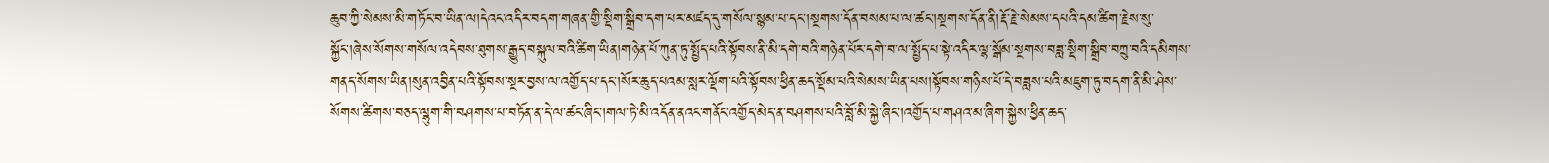ཆུབ་ཀྱི་སེམས་མི་གཏོང་བ་ཡིན་ལ།དེའང་འདིར་བདག་གཞན་གྱི་སྡིག་སྒྲིབ་དག་པར་མཛད་དུ་གསོལ་སྙམ་པ་དང་།སྔགས་དོན་བསམ་པ་ལ་ཚང་།སྔགས་དོན་ནི།རྡོ་རྗེ་སེམས་དཔའི་དམ་ཚིག་རྗེས་སུ་སྐྱོང་།ཞེས་སོགས་གསོལ་འདེབས་ཐུགས་རྒྱུད་བསྐུལ་བའི་ཚིག་ཡིན།གཉེན་པོ་ཀུན་ཏུ་སྤྱོད་པའི་སྟོབས་ནི་མི་དགེ་བའི་གཉེན་པོར་དགེ་བ་ལ་སྤྱོད་པ་སྟེ་འདིར་ལྷ་སྒོམ་སྔགས་བཟླ་སྡིག་སྒྲིབ་བཀྲུ་བའི་དམིགས་གནད་སོགས་ཡིན།སུན་འབྱིན་པའི་སྟོབས་སྔར་བྱས་ལ་འགྱོད་པ་དང་།སོར་ཆུད་པའམ་སླར་ལྡོག་པའི་སྟོབས་ཕྱིན་ཆད་སྡོམ་པའི་སེམས་ཡིན་པས།སྟོབས་གཉིས་པོ་དེ་བཟླས་པའི་མཇུག་ཏུ་བདག་ནི་མི་ཤེས་སོགས་ཚིགས་བཅད་ལྷུག་གི་བཤགས་པ་བཏོན་ན་དེ་ལ་ཚང་ཞིང་།གལ་ཏེ་མི་འདོན་ནའང་གནོང་འགྱོད་མེད་ན་བཤགས་པའི་བློ་མི་སྐྱེ་ཞིང་།འགྱོད་པ་གཤའ་མ་ཞིག་སྐྱེས་ཕྱིན་ཆད་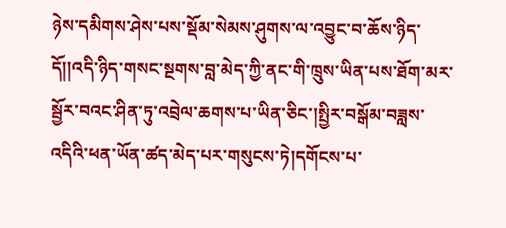ཉེས་དམིགས་ཤེས་པས་སྡོམ་སེམས་ཤུགས་ལ་འབྱུང་བ་ཆོས་ཉིད་དོ།།འདི་ཉིད་གསང་སྔགས་བླ་མེད་ཀྱི་ནང་གི་ཁྲུས་ཡིན་པས་ཐོག་མར་སྦྱོར་བའང་ཤིན་ཏུ་འབྲེལ་ཆགས་པ་ཡིན་ཅིང་།སྤྱིར་བསྒོམ་བཟླས་འདིའི་ཕན་ཡོན་ཚད་མེད་པར་གསུངས་ཏེ།དགོངས་པ་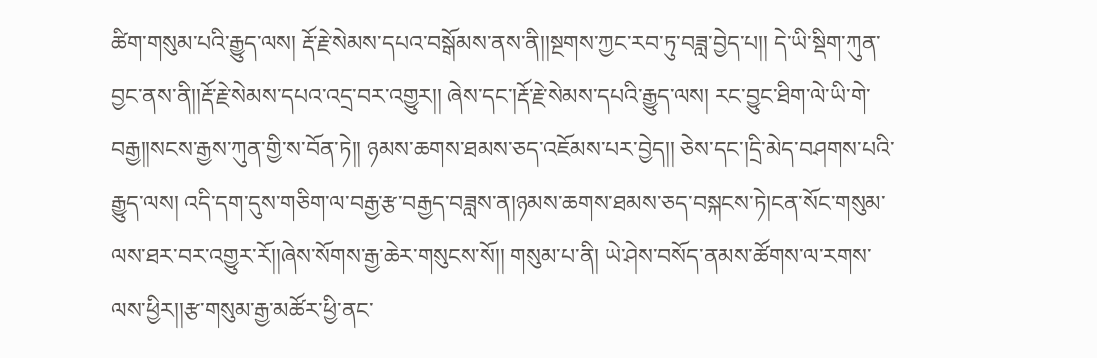ཚིག་གསུམ་པའི་རྒྱུད་ལས། རྡོ་རྗེ་སེམས་དཔའ་བསྒོམས་ནས་ནི།།སྔགས་ཀྱང་རབ་ཏུ་བཟླ་བྱེད་པ།། དེ་ཡི་སྡིག་ཀུན་བྱང་ནས་ནི།།རྡོ་རྗེ་སེམས་དཔའ་འདྲ་བར་འགྱུར།། ཞེས་དང་།རྡོ་རྗེ་སེམས་དཔའི་རྒྱུད་ལས། རང་བྱུང་ཐིག་ལེ་ཡི་གེ་བརྒྱ།།སངས་རྒྱས་ཀུན་གྱི་ས་བོན་ཏེ།། ཉམས་ཆགས་ཐམས་ཅད་འཇོམས་པར་བྱེད།། ཅེས་དང་།དྲི་མེད་བཤགས་པའི་རྒྱུད་ལས། འདི་དག་དུས་གཅིག་ལ་བརྒྱ་རྩ་བརྒྱད་བཟླས་ན།ཉམས་ཆགས་ཐམས་ཅད་བསྐངས་ཏེ།ངན་སོང་གསུམ་ལས་ཐར་བར་འགྱུར་རོ།།ཞེས་སོགས་རྒྱ་ཆེར་གསུངས་སོ།། གསུམ་པ་ནི། ཡེ་ཤེས་བསོད་ནམས་ཚོགས་ལ་རགས་ལས་ཕྱིར།།རྩ་གསུམ་རྒྱ་མཚོར་ཕྱི་ནང་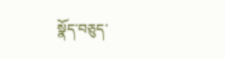སྣོད་བཅུད་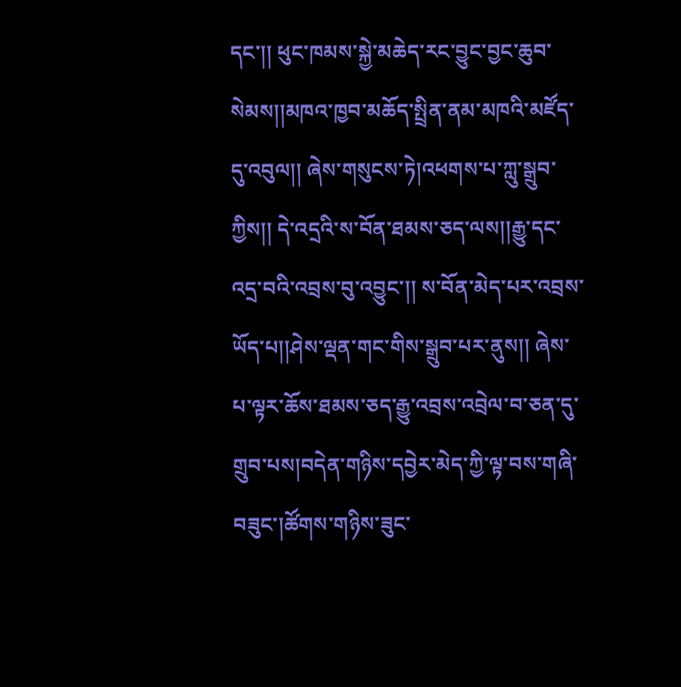དང་།། ཕུང་ཁམས་སྐྱེ་མཆེད་རང་བྱུང་བྱང་ཆུབ་སེམས།།མཁའ་ཁྱབ་མཆོད་སྤྲིན་ནམ་མཁའི་མཛོད་དུ་འབུལ།། ཞེས་གསུངས་ཏེ།འཕགས་པ་ཀླུ་སྒྲུབ་ཀྱིས།། དེ་འདྲའི་ས་བོན་ཐམས་ཅད་ལས།།རྒྱུ་དང་འདྲ་བའི་འབྲས་བུ་འབྱུང་།། ས་བོན་མེད་པར་འབྲས་ཡོད་པ།།ཤེས་ལྡན་གང་གིས་སྒྲུབ་པར་ནུས།། ཞེས་པ་ལྟར་ཆོས་ཐམས་ཅད་རྒྱུ་འབྲས་འབྲེལ་བ་ཅན་དུ་གྲུབ་པས།བདེན་གཉིས་དབྱེར་མེད་ཀྱི་ལྟ་བས་གཞི་བཟུང་།ཚོགས་གཉིས་ཟུང་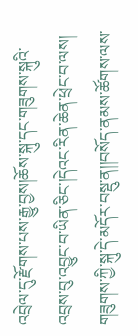འབྲེལ་དུ་རྫོགས་པས་རྒྱུ་བྱས།ཆོས་སྐུ་དང་གཟུགས་སྐུའི་འབྲས་བུ་འབྱུང་བ་ཡིན་ཅིང་།དེའང་རིན་ཆེན་ཕྲེང་བ་ལས། གཟུགས་ཀྱི་སྐུ་དེ་མདོར་བསྡུ་ན།།བསོད་ནམས་ཚོགས་ལས་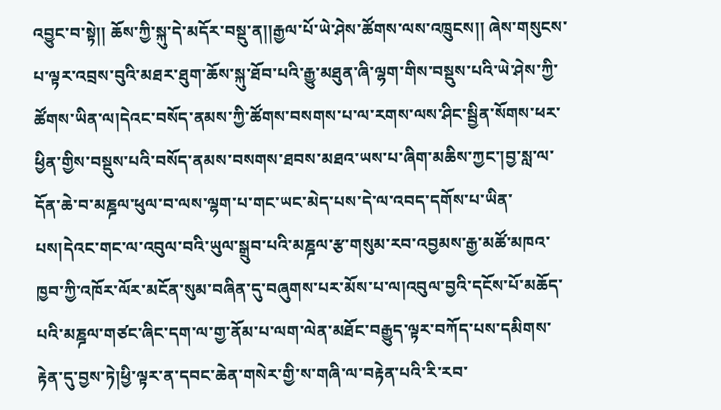འབྱུང་བ་སྟེ།། ཆོས་ཀྱི་སྐུ་དེ་མདོར་བསྡུ་ན།།རྒྱལ་པོ་ཡེ་ཤེས་ཚོགས་ལས་འཁྲུངས།། ཞེས་གསུངས་པ་ལྟར་འབྲས་བུའི་མཐར་ཐུག་ཆོས་སྐུ་ཐོབ་པའི་རྒྱུ་མཐུན་ཞི་ལྷག་གིས་བསྡུས་པའི་ཡེ་ཤེས་ཀྱི་ཚོགས་ཡིན་ལ།དེའང་བསོད་ནམས་ཀྱི་ཚོགས་བསགས་པ་ལ་རགས་ལས་ཤིང་སྦྱིན་སོགས་ཕར་ཕྱིན་གྱིས་བསྡུས་པའི་བསོད་ནམས་བསགས་ཐབས་མཐའ་ཡས་པ་ཞིག་མཆིས་ཀྱང་།བྱ་སླ་ལ་དོན་ཆེ་བ་མཎྜལ་ཕུལ་བ་ལས་ལྷག་པ་གང་ཡང་མེད་པས་དེ་ལ་འབད་དགོས་པ་ཡིན་པས།དེའང་གང་ལ་འབུལ་བའི་ཡུལ་སྒྲུབ་པའི་མཎྜལ་རྩ་གསུམ་རབ་འབྱམས་རྒྱ་མཚོ་མཁའ་ཁྱབ་ཀྱི་འཁོར་ལོར་མངོན་སུམ་བཞིན་དུ་བཞུགས་པར་མོས་པ་ལ།འབུལ་བྱའི་དངོས་པོ་མཆོད་པའི་མཎྜལ་གཙང་ཞིང་དག་ལ་གྱ་ནོམ་པ་ལག་ལེན་མཐོང་བརྒྱུད་ལྟར་བཀོད་པས་དམིགས་རྟེན་དུ་བྱས་ཏེ།ཕྱི་ལྟར་ན་དབང་ཆེན་གསེར་གྱི་ས་གཞི་ལ་བརྟེན་པའི་རི་རབ་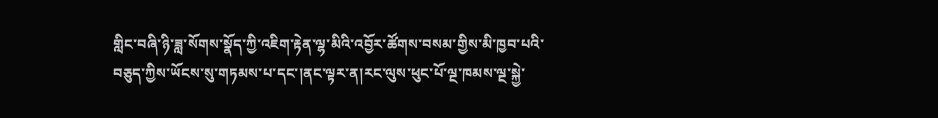གླིང་བཞི་ཉི་ཟླ་སོགས་སྣོད་ཀྱི་འཇིག་རྟེན་ལྷ་མིའི་འབྱོར་ཚོགས་བསམ་གྱིས་མི་ཁྱབ་པའི་བཅུད་ཀྱིས་ཡོངས་སུ་གཏམས་པ་དང་།ནང་ལྟར་ན།རང་ལུས་ཕུང་པོ་ལྔ་ཁམས་ལྔ་སྐྱེ་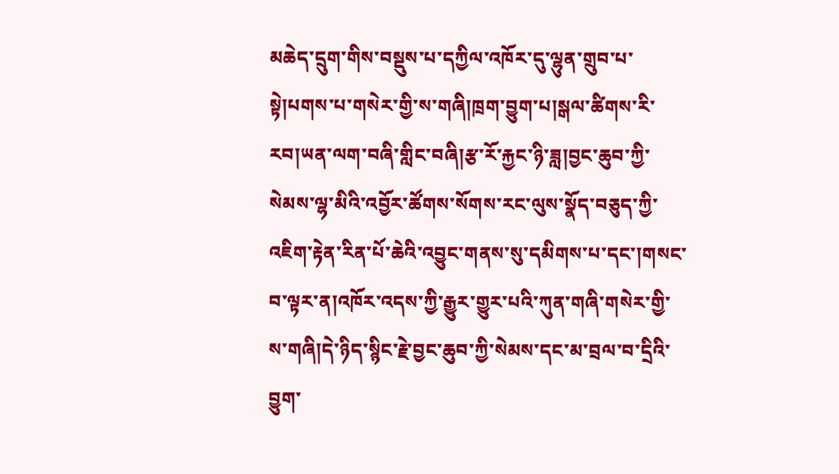མཆེད་དྲུག་གིས་བསྡུས་པ་དཀྱིལ་འཁོར་དུ་ལྷུན་གྲུབ་པ་སྟེ།པགས་པ་གསེར་གྱི་ས་གཞི།ཁྲག་བྱུག་པ།སྒལ་ཚིགས་རི་རབ།ཡན་ལག་བཞི་གླིང་བཞི།རྩ་རོ་རྐྱང་ཉི་ཟླ།བྱང་ཆུབ་ཀྱི་སེམས་ལྷ་མིའི་འབྱོར་ཚོགས་སོགས་རང་ལུས་སྣོད་བཅུད་ཀྱི་འཇིག་རྟེན་རིན་པོ་ཆེའི་འབྱུང་གནས་སུ་དམིགས་པ་དང་།གསང་བ་ལྟར་ན།འཁོར་འདས་ཀྱི་རྒྱུར་གྱུར་པའི་ཀུན་གཞི་གསེར་གྱི་ས་གཞི།དེ་ཉིད་སྙིང་རྗེ་བྱང་ཆུབ་ཀྱི་སེམས་དང་མ་བྲལ་བ་དྲིའི་བྱུག་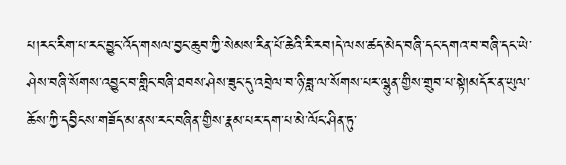པ།རང་རིག་པ་རང་བྱུང་འོད་གསལ་བྱང་ཆུབ་ཀྱི་སེམས་རིན་པོ་ཆེའི་རི་རབ།དེ་ལས་ཚད་མེད་བཞི་དང་དགའ་བ་བཞི་དང་ཡེ་ཤེས་བཞི་སོགས་འབྱུང་བ་གླིང་བཞི་ཐབས་ཤེས་ཟུང་དུ་འབྲེལ་བ་ཉི་ཟླ་ལ་སོགས་པར་ལྷུན་གྱིས་གྲུབ་པ་སྟེ།མདོར་ན་ཡུལ་ཆོས་ཀྱི་དབྱིངས་གཟོད་མ་ནས་རང་བཞིན་གྱིས་རྣམ་པར་དག་པ་མེ་ལོང་ཤིན་ཏུ་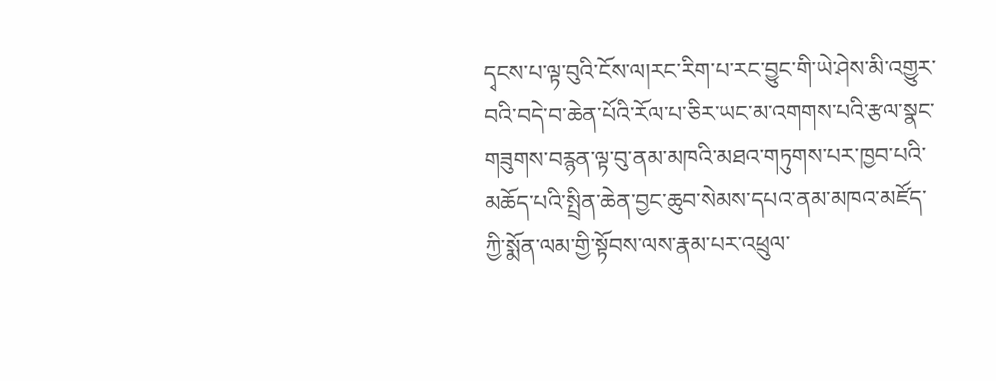དྭངས་པ་ལྟ་བུའི་ངོས་ལ།རང་རིག་པ་རང་བྱུང་གི་ཡེ་ཤེས་མི་འགྱུར་བའི་བདེ་བ་ཆེན་པོའི་རོལ་པ་ཅིར་ཡང་མ་འགགས་པའི་རྩལ་སྣང་གཟུགས་བརྙན་ལྟ་བུ་ནམ་མཁའི་མཐའ་གཏུགས་པར་ཁྱབ་པའི་མཆོད་པའི་སྤྲིན་ཆེན་བྱང་ཆུབ་སེམས་དཔའ་ནམ་མཁའ་མཛོད་ཀྱི་སྨོན་ལམ་གྱི་སྟོབས་ལས་རྣམ་པར་འཕྲུལ་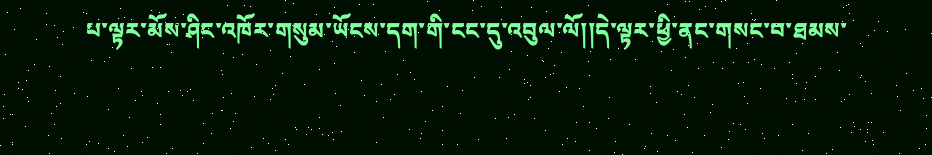པ་ལྟར་མོས་ཤིང་འཁོར་གསུམ་ཡོངས་དག་གི་ངང་དུ་འབུལ་ལོ།།དེ་ལྟར་ཕྱི་ནང་གསང་བ་ཐམས་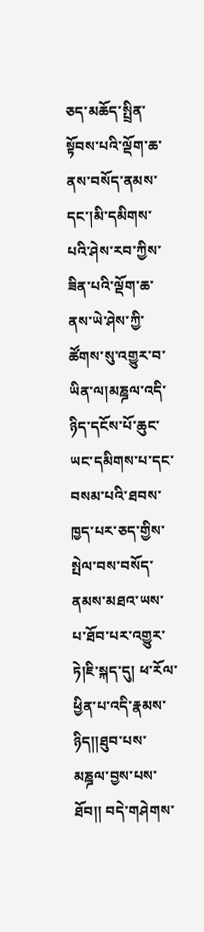ཅད་མཆོད་སྤྲིན་སྟོབས་པའི་ལྡོག་ཆ་ནས་བསོད་ནམས་དང་།མི་དམིགས་པའི་ཤེས་རབ་ཀྱིས་ཟིན་པའི་ལྡོག་ཆ་ནས་ཡེ་ཤེས་ཀྱི་ཚོགས་སུ་འགྱུར་བ་ཡིན་ལ།མཎྜལ་འདི་ཉིད་དངོས་པོ་ཆུང་ཡང་དམིགས་པ་དང་བསམ་པའི་ཐབས་ཁྱད་པར་ཅད་གྱིས་སྤེལ་བས་བསོད་ནམས་མཐའ་ཡས་པ་ཐོབ་པར་འགྱུར་ཏེ།ཇི་སྐད་དུ། ཕ་རོལ་ཕྱིན་པ་འདི་རྣམས་ཉིད།།ཐུབ་པས་མཎྜལ་བྱས་པས་ཐོབ།། བདེ་གཤེགས་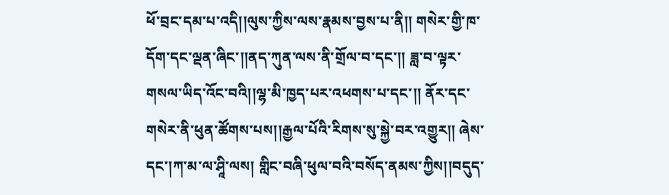ཕོ་བྲང་དམ་པ་འདི།།ལུས་ཀྱིས་ལས་རྣམས་བྱས་པ་ནི།། གསེར་གྱི་ཁ་དོག་དང་ལྡན་ཞིང་།།ནད་ཀུན་ལས་ནི་གྲོལ་བ་དང་།། ཟླ་བ་ལྟར་གསལ་ཡིད་འོང་བའི།།ལྷ་མི་ཁྱད་པར་འཕགས་པ་དང་།། ནོར་དང་གསེར་ནི་ཕུན་ཚོགས་པས།།རྒྱལ་པོའི་རིགས་སུ་སྐྱེ་བར་འགྱུར།། ཞེས་དང་།ཀ་མ་ལ་ཤཱི་ལས། གླིང་བཞི་ཕུལ་བའི་བསོད་ནམས་ཀྱིས།།བདུད་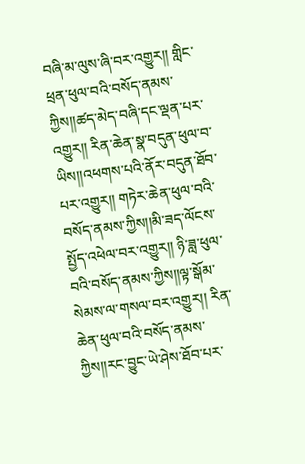བཞི་མ་ལུས་ཞི་བར་འགྱུར།། གླིང་ཕྲན་ཕུལ་བའི་བསོད་ནམས་ཀྱིས།།ཚད་མེད་བཞི་དང་ལྡན་པར་འགྱུར།། རིན་ཆེན་སྣ་བདུན་ཕུལ་བ་ཡིས།།འཕགས་པའི་ནོར་བདུན་ཐོབ་པར་འགྱུར།། གཏེར་ཆེན་ཕུལ་བའི་བསོད་ནམས་ཀྱིས།།མི་ཟད་ལོངས་སྤྱོད་འཕེལ་བར་འགྱུར།། ཉི་ཟླ་ཕུལ་བའི་བསོད་ནམས་ཀྱིས།།ལྟ་སྒོམ་སེམས་ལ་གསལ་བར་འགྱུར།། རིན་ཆེན་ཕུལ་བའི་བསོད་ནམས་ཀྱིས།།རང་བྱུང་ཡེ་ཤེས་ཐོབ་པར་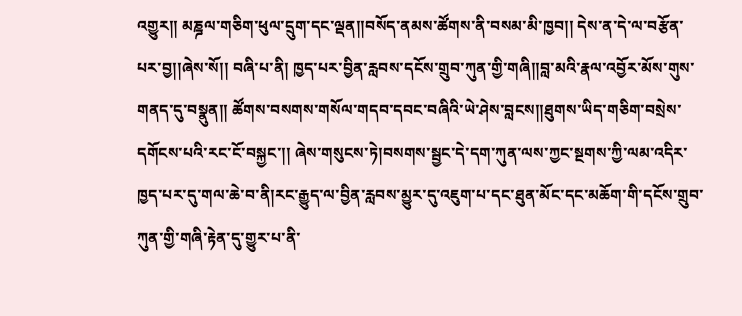འགྱུར།། མཎྜལ་གཅིག་ཕུལ་དྲུག་དང་ལྡན།།བསོད་ནམས་ཚོགས་ནི་བསམ་མི་ཁྱབ།། དེས་ན་དེ་ལ་བརྩོན་པར་བྱ།།ཞེས་སོ།། བཞི་པ་ནི། ཁྱད་པར་བྱིན་རླབས་དངོས་གྲུབ་ཀུན་གྱི་གཞི།།བླ་མའི་རྣལ་འབྱོར་མོས་གུས་གནད་དུ་བསྣུན།། ཚོགས་བསགས་གསོལ་གདབ་དབང་བཞིའི་ཡེ་ཤེས་བླངས།།ཐུགས་ཡིད་གཅིག་བསྲེས་དགོངས་པའི་རང་ངོ་བསྐྱང་།། ཞེས་གསུངས་ཏེ།བསགས་སྦྱང་དེ་དག་ཀུན་ལས་ཀྱང་སྔགས་ཀྱི་ལམ་འདིར་ཁྱད་པར་དུ་གལ་ཆེ་བ་ནི།རང་རྒྱུད་ལ་བྱིན་རླབས་མྱུར་དུ་འཇུག་པ་དང་ཐུན་མོང་དང་མཆོག་གི་དངོས་གྲུབ་ཀུན་གྱི་གཞི་རྟེན་དུ་གྱུར་པ་ནི་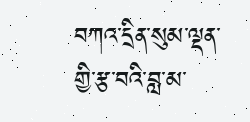བཀའ་དྲིན་སུམ་ལྡན་གྱི་རྩ་བའི་བླ་མ་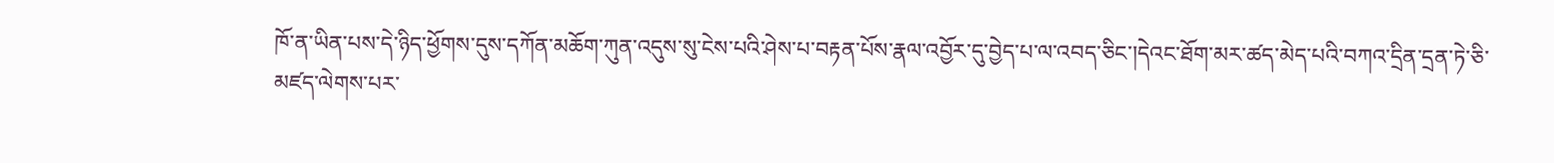ཁོ་ན་ཡིན་པས་དེ་ཉིད་ཕྱོགས་དུས་དཀོན་མཆོག་ཀུན་འདུས་སུ་ངེས་པའི་ཤེས་པ་བརྟན་པོས་རྣལ་འབྱོར་དུ་བྱེད་པ་ལ་འབད་ཅིང་།དེའང་ཐོག་མར་ཚད་མེད་པའི་བཀའ་དྲིན་དྲན་ཏེ་ཅི་མཛད་ལེགས་པར་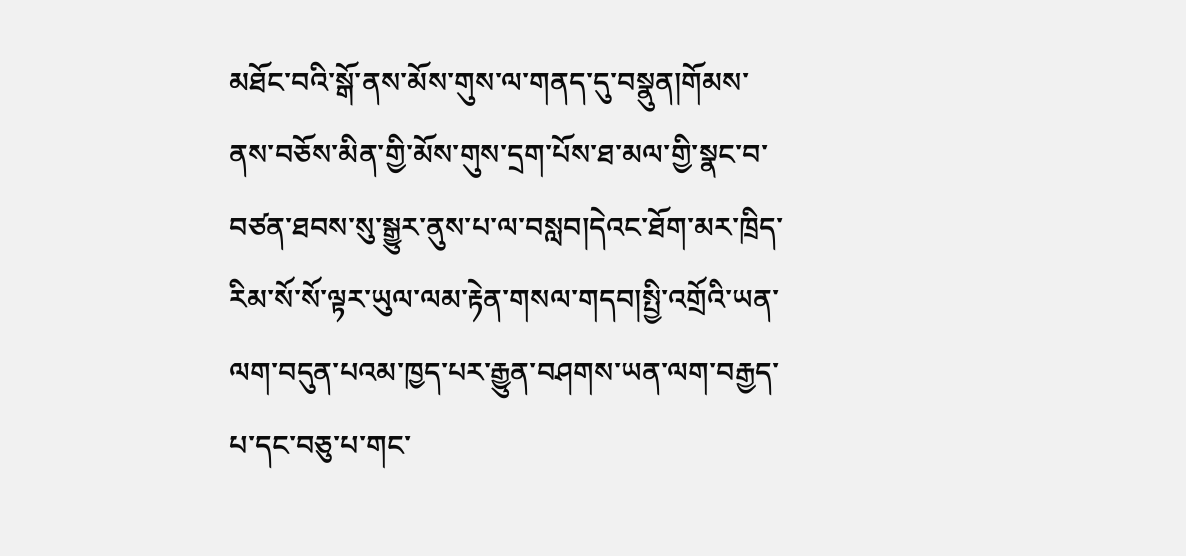མཐོང་བའི་སྒོ་ནས་མོས་གུས་ལ་གནད་དུ་བསྣུན།གོམས་ནས་བཅོས་མིན་གྱི་མོས་གུས་དྲག་པོས་ཐ་མལ་གྱི་སྣང་བ་བཙན་ཐབས་སུ་སྒྱུར་ནུས་པ་ལ་བསླབ།དེའང་ཐོག་མར་ཁྲིད་རིམ་སོ་སོ་ལྟར་ཡུལ་ལམ་རྟེན་གསལ་གདབ།སྤྱི་འགྲོའི་ཡན་ལག་བདུན་པའམ་ཁྱད་པར་རྒྱུན་བཤགས་ཡན་ལག་བརྒྱད་པ་དང་བཅུ་པ་གང་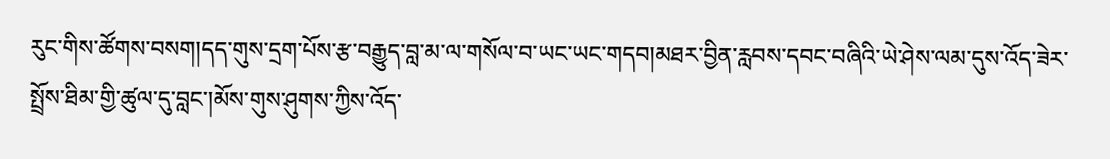རུང་གིས་ཚོགས་བསག།དད་གུས་དྲག་པོས་རྩ་བརྒྱུད་བླ་མ་ལ་གསོལ་བ་ཡང་ཡང་གདབ།མཐར་བྱིན་རླབས་དབང་བཞིའི་ཡེ་ཤེས་ལམ་དུས་འོད་ཟེར་སྤྲོས་ཐིམ་གྱི་ཚུལ་དུ་བླང་།མོས་གུས་ཤུགས་ཀྱིས་འོད་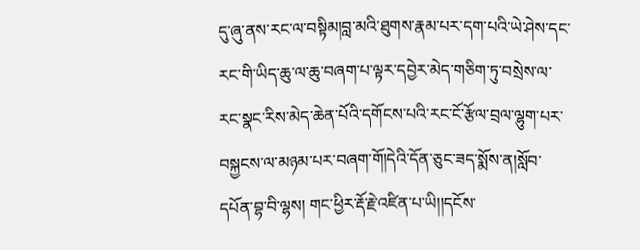དུ་ཞུ་ནས་རང་ལ་བསྟིམ།བླ་མའི་ཐུགས་རྣམ་པར་དག་པའི་ཡེ་ཤེས་དང་རང་གི་ཡིད་ཆུ་ལ་ཆུ་བཞག་པ་ལྟར་དབྱེར་མེད་གཅིག་ཏུ་བསྲེས་ལ་རང་སྣང་རིས་མེད་ཆེན་པོའི་དགོངས་པའི་རང་ངོ་རྩོལ་བྲལ་ལྷུག་པར་བསྐྱངས་ལ་མཉམ་པར་བཞག་གོ།དེའི་དོན་ཅུང་ཟད་སྨོས་ན།སློབ་དཔོན་བྷ་བི་ལྷས། གང་ཕྱིར་རྡོ་རྗེ་འཛིན་པ་ཡི།།དངོས་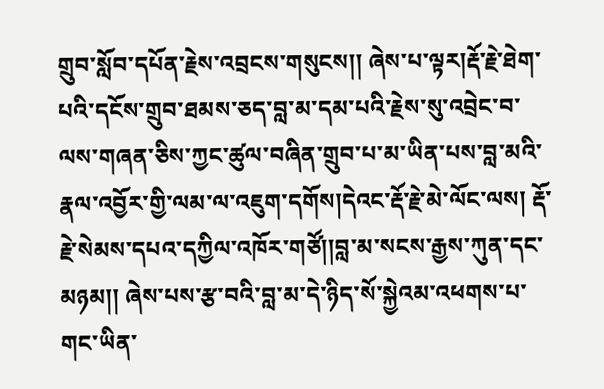གྲུབ་སློབ་དཔོན་རྗེས་འབྲངས་གསུངས།། ཞེས་པ་ལྟར།རྡོ་རྗེ་ཐེག་པའི་དངོས་གྲུབ་ཐམས་ཅད་བླ་མ་དམ་པའི་རྗེས་སུ་འབྲེང་བ་ལས་གཞན་ཅིས་ཀྱང་ཚུལ་བཞིན་གྲུབ་པ་མ་ཡིན་པས་བླ་མའི་རྣལ་འབྱོར་གྱི་ལམ་ལ་འཇུག་དགོས།དེའང་རྡོ་རྗེ་མེ་ལོང་ལས། རྡོ་རྗེ་སེམས་དཔའ་དཀྱིལ་འཁོར་གཙོ།།བླ་མ་སངས་རྒྱས་ཀུན་དང་མཉམ།། ཞེས་པས་རྩ་བའི་བླ་མ་དེ་ཉིད་སོ་སྐྱེའམ་འཕགས་པ་གང་ཡིན་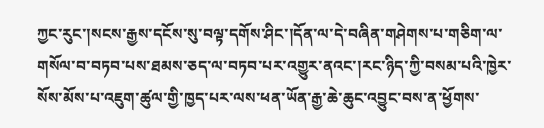ཀྱང་རུང་།སངས་རྒྱས་དངོས་སུ་བལྟ་དགོས་ཤིང་།དོན་ལ་དེ་བཞིན་གཤེགས་པ་གཅིག་ལ་གསོལ་བ་བཏབ་པས་ཐམས་ཅད་ལ་བཏབ་པར་འགྱུར་ནའང་།རང་ཉིད་ཀྱི་བསམ་པའི་ཁྱེར་སོས་མོས་པ་འཇུག་ཚུལ་གྱི་ཁྱད་པར་ལས་ཕན་ཡོན་རྒྱ་ཆེ་ཆུང་འབྱུང་བས་ན་ཕྱོགས་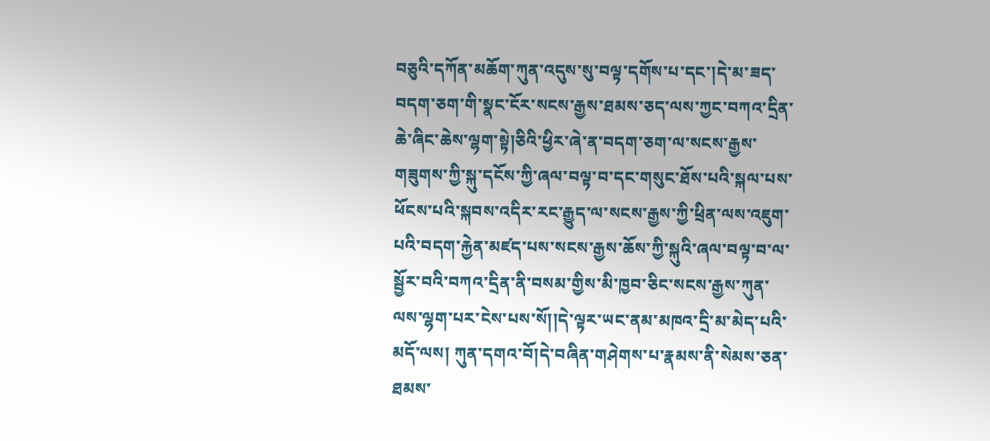བཅུའི་དཀོན་མཆོག་ཀུན་འདུས་སུ་བལྟ་དགོས་པ་དང་།དེ་མ་ཟད་བདག་ཅག་གི་སྣང་ངོར་སངས་རྒྱས་ཐམས་ཅད་ལས་ཀྱང་བཀའ་དྲིན་ཆེ་ཞིང་ཆེས་ལྷག་སྟེ།ཅིའི་ཕྱིར་ཞེ་ན་བདག་ཅག་ལ་སངས་རྒྱས་གཟུགས་ཀྱི་སྐུ་དངོས་ཀྱི་ཞལ་བལྟ་བ་དང་གསུང་ཐོས་པའི་སྐལ་པས་ཕོངས་པའི་སྐབས་འདིར་རང་རྒྱུད་ལ་སངས་རྒྱས་ཀྱི་ཕྲིན་ལས་འཇུག་པའི་བདག་རྐྱེན་མཛད་པས་སངས་རྒྱས་ཆོས་ཀྱི་སྐུའི་ཞལ་བལྟ་བ་ལ་སྦྱོར་བའི་བཀའ་དྲིན་ནི་བསམ་གྱིས་མི་ཁྱབ་ཅིང་སངས་རྒྱས་ཀུན་ལས་ལྷག་པར་ངེས་པས་སོ།།དེ་ལྟར་ཡང་ནམ་མཁའ་དྲི་མ་མེད་པའི་མདོ་ལས། ཀུན་དགའ་བོ།དེ་བཞིན་གཤེགས་པ་རྣམས་ནི་སེམས་ཅན་ཐམས་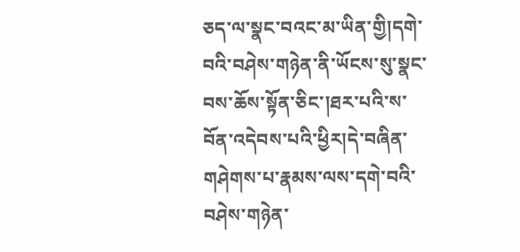ཅད་ལ་སྣང་བའང་མ་ཡིན་གྱི།དགེ་བའི་བཤེས་གཉེན་ནི་ཡོངས་སུ་སྣང་བས་ཆོས་སྟོན་ཅིང་།ཐར་པའི་ས་བོན་འདེབས་པའི་ཕྱིར།དེ་བཞིན་གཤེགས་པ་རྣམས་ལས་དགེ་བའི་བཤེས་གཉེན་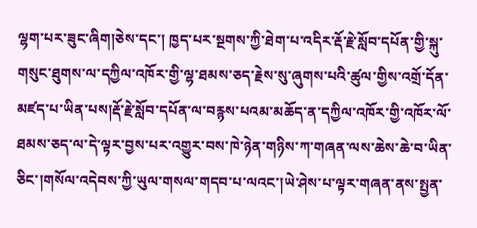ལྷག་པར་ཟུང་ཞིག།ཅེས་དང་། ཁྱད་པར་སྔགས་ཀྱི་ཐེག་པ་འདིར་རྡོ་རྗེ་སློབ་དཔོན་གྱི་སྐུ་གསུང་ཐུགས་ལ་དཀྱིལ་འཁོར་གྱི་ལྷ་ཐམས་ཅད་རྗེས་སུ་ཞུགས་པའི་ཚུལ་གྱིས་འགྲོ་དོན་མཛད་པ་ཡིན་པས།རྡོ་རྗེ་སློབ་དཔོན་ལ་བརྙས་པའམ་མཆོད་ན་དཀྱིལ་འཁོར་གྱི་འཁོར་ལོ་ཐམས་ཅད་ལ་དེ་ལྟར་བྱས་པར་འགྱུར་བས་ཁེ་ཉེན་གཉིས་ཀ་གཞན་ལས་ཆེས་ཆེ་བ་ཡིན་ཅིང་།གསོལ་འདེབས་ཀྱི་ཡུལ་གསལ་གདབ་པ་ལའང་།ཡེ་ཤེས་པ་ལྟར་གཞན་ནས་སྤྱན་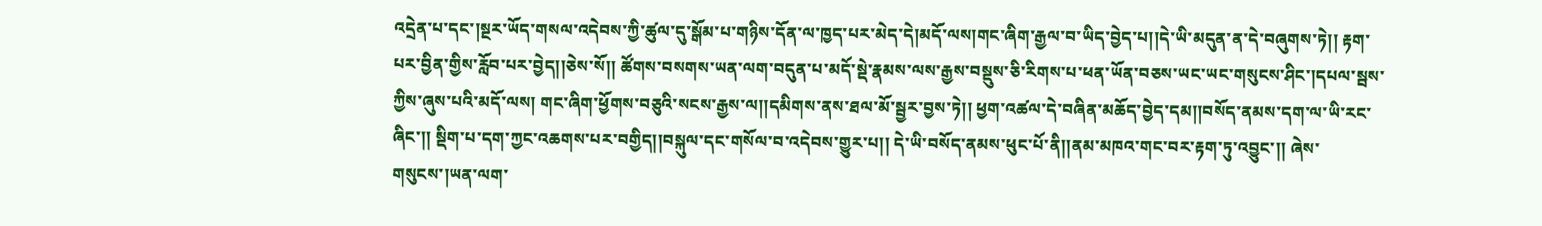འདྲེན་པ་དང་།སྔར་ཡོད་གསལ་འདེབས་ཀྱི་ཚུལ་དུ་སྒོམ་པ་གཉིས་དོན་ལ་ཁྱད་པར་མེད་དེ།མདོ་ལས།གང་ཞིག་རྒྱལ་བ་ཡིད་བྱེད་པ།།དེ་ཡི་མདུན་ན་དེ་བཞུགས་ཏེ།། རྟག་པར་བྱིན་གྱིས་རློབ་པར་བྱེད།།ཅེས་སོ།། ཚོགས་བསགས་ཡན་ལག་བདུན་པ་མདོ་སྡེ་རྣམས་ལས་རྒྱས་བསྡུས་ཅི་རིགས་པ་ཕན་ཡོན་བཅས་ཡང་ཡང་གསུངས་ཤིང་།དཔལ་སྦས་ཀྱིས་ཞུས་པའི་མདོ་ལས། གང་ཞིག་ཕྱོགས་བཅུའི་སངས་རྒྱས་ལ།།དམིགས་ནས་ཐལ་མོ་སྦྱར་བྱས་ཏེ།། ཕྱག་འཚལ་དེ་བཞིན་མཆོད་བྱེད་དམ།།བསོད་ནམས་དག་ལ་ཡི་རང་ཞིང་།། སྡིག་པ་དག་ཀྱང་འཆགས་པར་བགྱིད།།བསྐུལ་དང་གསོལ་བ་འདེབས་གྱུར་པ།། དེ་ཡི་བསོད་ནམས་ཕུང་པོ་ནི།།ནམ་མཁའ་གང་བར་རྟག་ཏུ་འབྱུང་།། ཞེས་གསུངས་།ཡན་ལག་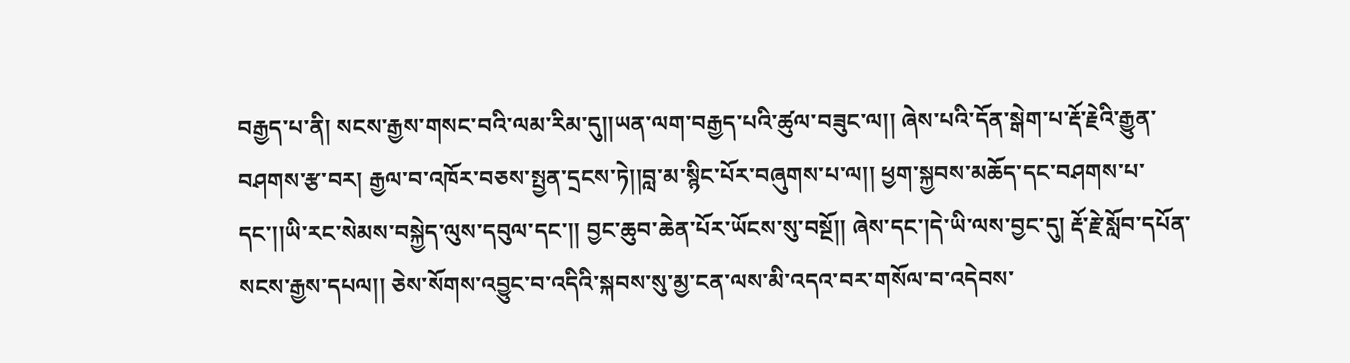བརྒྱད་པ་ནི། སངས་རྒྱས་གསང་བའི་ལམ་རིམ་དུ།།ཡན་ལག་བརྒྱད་པའི་ཚུལ་བཟུང་ལ།། ཞེས་པའི་དོན་སྒེག་པ་རྡོ་རྗེའི་རྒྱུན་བཤགས་རྩ་བར། རྒྱལ་བ་འཁོར་བཅས་སྤྱན་དྲངས་ཏེ།།བླ་མ་སྙིང་པོར་བཞུགས་པ་ལ།། ཕྱག་སྐྱབས་མཆོད་དང་བཤགས་པ་དང་།།ཡི་རང་སེམས་བསྐྱེད་ལུས་དབུལ་དང་།། བྱང་ཆུབ་ཆེན་པོར་ཡོངས་སུ་བསྔོ།། ཞེས་དང་།དེ་ཡི་ལས་བྱང་དུ། རྡོ་རྗེ་སློབ་དཔོན་སངས་རྒྱས་དཔལ།། ཅེས་སོགས་འབྱུང་བ་འདིའི་སྐབས་སུ་མྱ་ངན་ལས་མི་འདའ་བར་གསོལ་བ་འདེབས་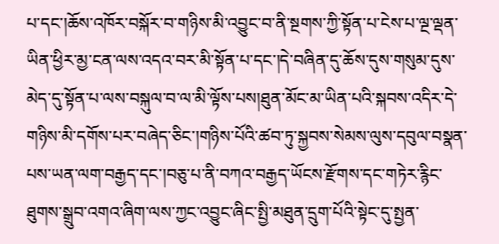པ་དང་།ཆོས་འཁོར་བསྐོར་བ་གཉིས་མི་འབྱུང་བ་ནི་སྔགས་ཀྱི་སྟོན་པ་ངེས་པ་ལྔ་ལྡན་ཡིན་ཕྱིར་མྱ་ངན་ལས་འདའ་བར་མི་སྟོན་པ་དང་།དེ་བཞིན་དུ་ཆོས་དུས་གསུམ་དུས་མེད་དུ་སྟོན་པ་ལས་བསྐུལ་བ་ལ་མི་ལྟོས་པས།ཐུན་མོང་མ་ཡིན་པའི་སྐབས་འདིར་དེ་གཉིས་མི་དགོས་པར་བཞེད་ཅིང་།གཉིས་པོའི་ཚབ་ཏུ་སྐྱབས་སེམས་ལུས་དབུལ་བསྣན་པས་ཡན་ལག་བརྒྱད་དང་།བཅུ་པ་ནི་བཀའ་བརྒྱད་ཡོངས་རྫོགས་དང་གཏེར་རྙིང་ཐུགས་སྒྲུབ་འགའ་ཞིག་ལས་ཀྱང་འབྱུང་ཞིང་སྤྱི་མཐུན་དྲུག་པོའི་སྟེང་དུ་སྤྱན་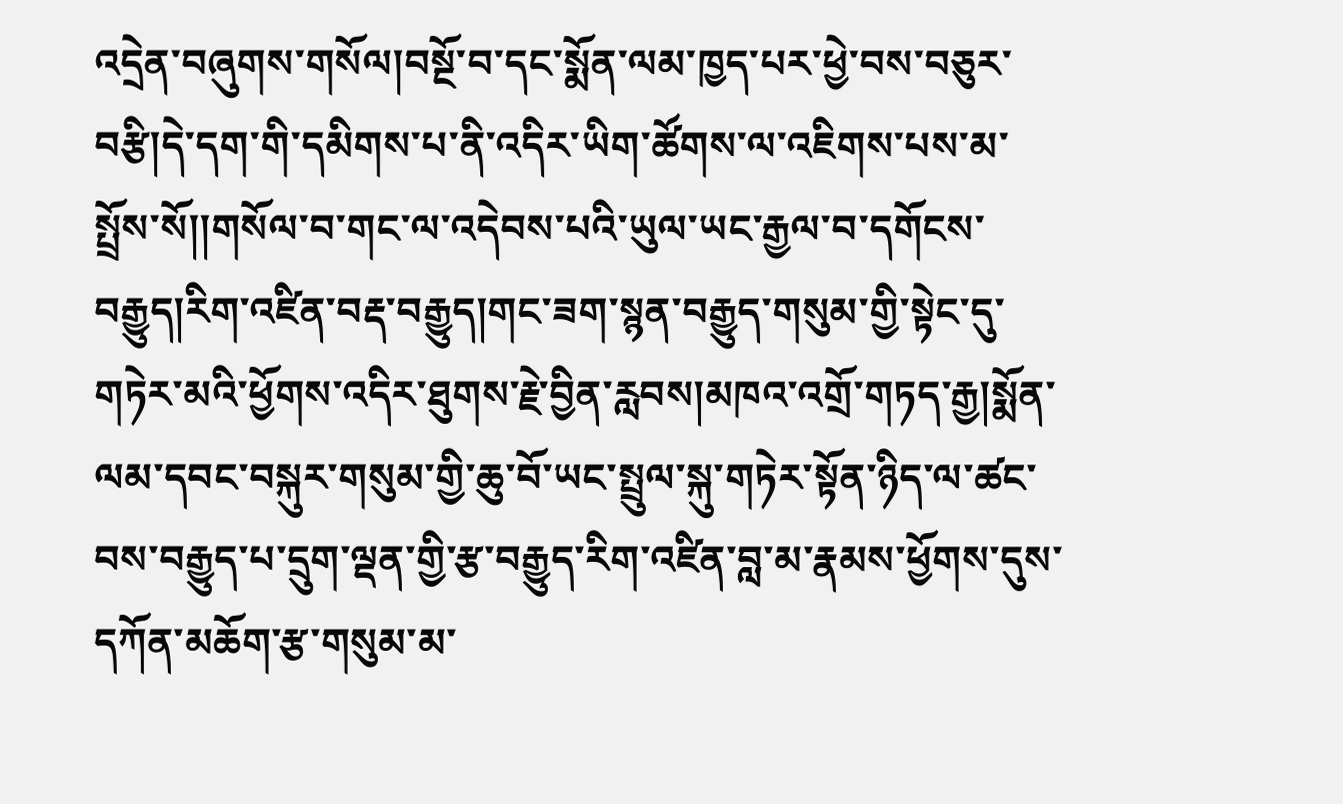འདྲེན་བཞུགས་གསོལ།བསྔོ་བ་དང་སྨོན་ལམ་ཁྱད་པར་ཕྱེ་བས་བཅུར་བརྩི།དེ་དག་གི་དམིགས་པ་ནི་འདིར་ཡིག་ཚོགས་ལ་འཇིགས་པས་མ་སྤྲོས་སོ།།གསོལ་བ་གང་ལ་འདེབས་པའི་ཡུལ་ཡང་རྒྱལ་བ་དགོངས་བརྒྱུད།རིག་འཛིན་བརྡ་བརྒྱུད།གང་ཟག་སྙན་བརྒྱུད་གསུམ་གྱི་སྟེང་དུ་གཏེར་མའི་ཕྱོགས་འདིར་ཐུགས་རྗེ་བྱིན་རླབས།མཁའ་འགྲོ་གཏད་རྒྱ།སྨོན་ལམ་དབང་བསྐུར་གསུམ་གྱི་ཆུ་བོ་ཡང་སྤྲུལ་སྐུ་གཏེར་སྟོན་ཉིད་ལ་ཚང་བས་བརྒྱུད་པ་དྲུག་ལྡན་གྱི་རྩ་བརྒྱུད་རིག་འཛིན་བླ་མ་རྣམས་ཕྱོགས་དུས་དཀོན་མཆོག་རྩ་གསུམ་མ་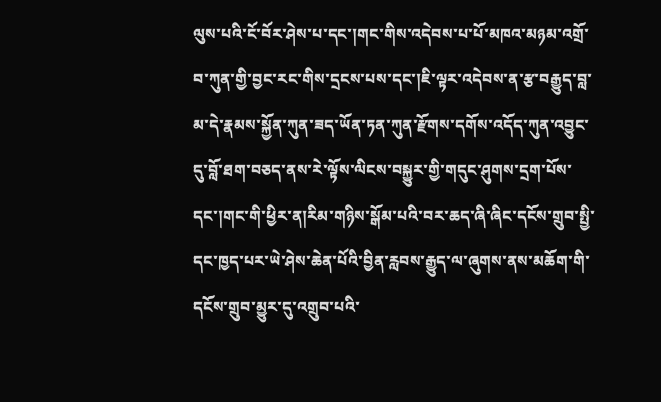ལུས་པའི་ངོ་བོར་ཤེས་པ་དང་།གང་གིས་འདེབས་པ་པོ་མཁའ་མཉམ་འགྲོ་བ་ཀུན་གྱི་བྱང་རང་གིས་དྲངས་པས་དང་།ཇི་ལྟར་འདེབས་ན་རྩ་བརྒྱུད་བླ་མ་དེ་རྣམས་སྐྱོན་ཀུན་ཟད་ཡོན་ཏན་ཀུན་རྫོགས་དགོས་འདོད་ཀུན་འབྱུང་དུ་བློ་ཐག་བཅད་ནས་རེ་ལྟོས་ལིངས་བསྐྱུར་གྱི་གདུང་ཤུགས་དྲག་པོས་དང་།གང་གི་ཕྱིར་ན།རིམ་གཉིས་སྒོམ་པའི་བར་ཆད་ཞི་ཞིང་དངོས་གྲུབ་སྤྱི་དང་ཁྱད་པར་ཡེ་ཤེས་ཆེན་པོའི་བྱིན་རླབས་རྒྱུད་ལ་ཞུགས་ནས་མཆོག་གི་དངོས་གྲུབ་མྱུར་དུ་འགྲུབ་པའི་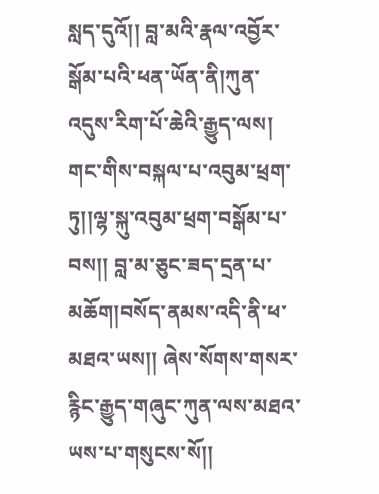སླད་དུའོ།། བླ་མའི་རྣལ་འབྱོར་སྒོམ་པའི་ཕན་ཡོན་ནི།ཀུན་འདུས་རིག་པོ་ཆེའི་རྒྱུད་ལས། གང་གིས་བསྐལ་པ་འབུམ་ཕྲག་ཏུ།།ལྷ་སྐུ་འབུམ་ཕྲག་བསྒོམ་པ་བས།། བླ་མ་ཅུང་ཟད་དྲན་པ་མཆོག།བསོད་ནམས་འདི་ནི་ཕ་མཐའ་ཡས།། ཞེས་སོགས་གསར་རྙིང་རྒྱུད་གཞུང་ཀུན་ལས་མཐའ་ཡས་པ་གསུངས་སོ།།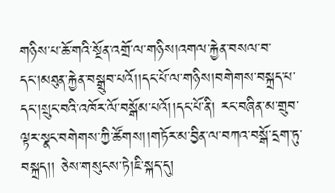གཉིས་པ་ཆོ་གའི་སྔོན་འགྲོ་ལ་གཉིས།འགལ་རྐྱེན་བསལ་བ་དང་།མཐུན་རྐྱེན་བསྒྲུབ་པའོ།།དང་པོ་ལ་གཉིས།བགེགས་བསྐྲད་པ་དང་།སྲུང་བའི་འཁོར་ལོ་བསྒོམ་པའོ།།དང་པོ་ནི། རང་བཞིན་མ་གྲུབ་ལྟར་སྣང་བགེགས་ཀྱི་ཚོགས།།གཏོར་མ་བྱིན་ལ་བཀའ་བསྒོ་དྲག་ཏུ་བསྐྲད།། ཅེས་གསུངས་ཏེ།ཇི་སྐད་དུ།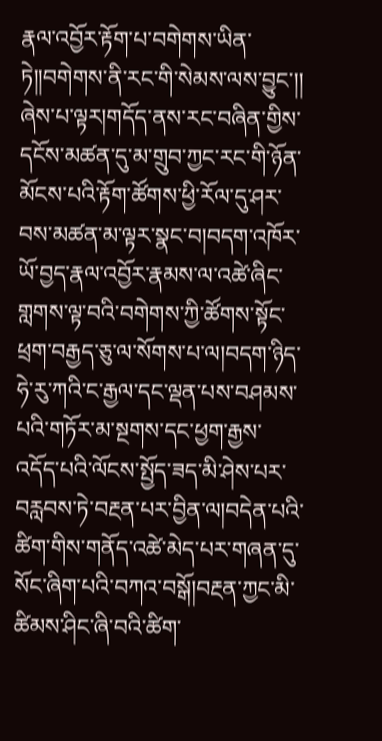རྣལ་འབྱོར་རྟོག་པ་བགེགས་ཡིན་ཏེ།།བགེགས་ནི་རང་གི་སེམས་ལས་བྱུང་།། ཞེས་པ་ལྟར།གདོད་ནས་རང་བཞིན་གྱིས་དངོས་མཚན་དུ་མ་གྲུབ་ཀྱང་རང་གི་ཉོན་མོངས་པའི་རྟོག་ཚོགས་ཕྱི་རོལ་དུ་ཤར་བས་མཚན་མ་ལྟར་སྣང་བ།བདག་འཁོར་ཡོ་བྱད་རྣལ་འབྱོར་རྣམས་ལ་འཚེ་ཞིང་གླགས་ལྟ་བའི་བགེགས་ཀྱི་ཚོགས་སྟོང་ཕྲག་བརྒྱད་ཅུ་ལ་སོགས་པ་ལ།བདག་ཉིད་ཧེ་རུ་ཀའི་ང་རྒྱལ་དང་ལྡན་པས་བཤམས་པའི་གཏོར་མ་སྔགས་དང་ཕྱག་རྒྱས་འདོད་པའི་ལོངས་སྤྱོད་ཟད་མི་ཤེས་པར་བརླབས་ཏེ་བརྔན་པར་བྱིན་ལ།བདེན་པའི་ཚིག་གིས་གནོད་འཚེ་མེད་པར་གཞན་དུ་སོང་ཞིག་པའི་བཀའ་བསྒོ།བརྔན་ཀྱང་མི་ཚིམས་ཤིང་ཞི་བའི་ཚིག་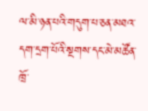ལ་མི་ཉན་པའི་གདུག་པ་ཅན་མཐའ་དག་དྲག་པོའི་སྔགས་དང་མེ་མཚོན་ཁྲོ་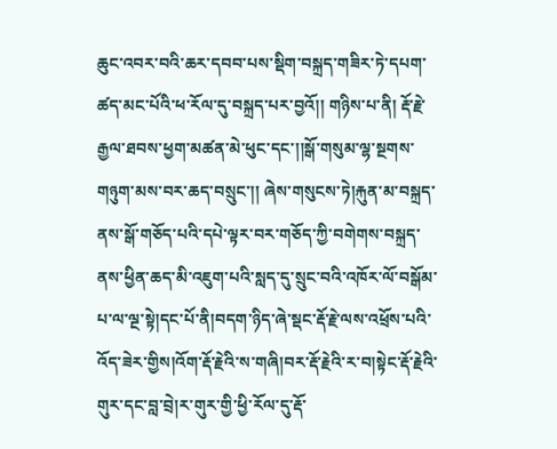ཆུང་འབར་བའི་ཆར་དབབ་པས་སྡིག་བསྐྲད་གཟིར་ཏེ་དཔག་ཚད་མང་པོའི་ཕ་རོལ་དུ་བསྐྲད་པར་བྱའོ།། གཉིས་པ་ནི། རྡོ་རྗེ་རྒྱལ་ཐབས་ཕྱག་མཚན་མེ་ཕུང་དང་།།སྒོ་གསུམ་ལྷ་སྔགས་གཉུག་མས་བར་ཆད་བསྲུང་།། ཞེས་གསུངས་ཏེ།རྐུན་མ་བསྐྲད་ནས་སྒོ་གཅོད་པའི་དཔེ་ལྟར་བར་གཅོད་ཀྱི་བགེགས་བསྐྲད་ནས་ཕྱིན་ཆད་མི་འཇུག་པའི་སླད་དུ་སྲུང་བའི་འཁོར་ལོ་བསྒོམ་པ་ལ་ལྔ་སྟེ།དང་པོ་ནི།བདག་ཉིད་ཞེ་སྡང་རྡོ་རྗེ་ལས་འཕྲོས་པའི་འོད་ཟེར་གྱིས།འོག་རྡོ་རྗེའི་ས་གཞི།བར་རྡོ་རྗེའི་ར་བ།སྟེང་རྡོ་རྗེའི་གུར་དང་བླ་བྲེ།ར་གུར་གྱི་ཕྱི་རོལ་དུ་རྡོ་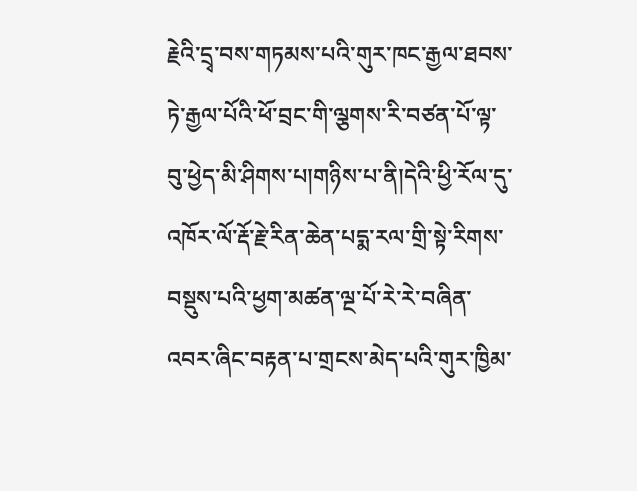རྗེའི་དྲྭ་བས་གཏམས་པའི་གུར་ཁང་རྒྱལ་ཐབས་ཏེ་རྒྱལ་པོའི་ཕོ་བྲང་གི་ལྕགས་རི་བཙན་པོ་ལྟ་བུ་ཕྱེད་མི་ཤིགས་པ།གཉིས་པ་ནི།དེའི་ཕྱི་རོལ་དུ་འཁོར་ལོ་རྡོ་རྗེ་རིན་ཆེན་པདྨ་རལ་གྲི་སྟེ་རིགས་བསྡུས་པའི་ཕྱག་མཚན་ལྔ་པོ་རེ་རེ་བཞིན་འབར་ཞིང་བརྟན་པ་གྲངས་མེད་པའི་གུར་ཁྱིམ་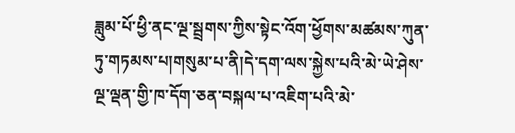ཟླུམ་པོ་ཕྱི་ནང་ལྔ་སྦྲགས་ཀྱིས་སྟེང་འོག་ཕྱོགས་མཚམས་ཀུན་ཏུ་གཏམས་པ།གསུམ་པ་ནི།དེ་དག་ལས་སྐྱེས་པའི་མེ་ཡེ་ཤེས་ལྔ་ལྡན་གྱི་ཁ་དོག་ཅན་བསྐལ་པ་འཇིག་པའི་མེ་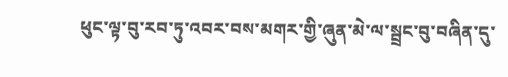ཕུང་ལྟ་བུ་རབ་ཏུ་འབར་བས་མགར་གྱི་ཞུན་མེ་ལ་སྦྲང་བུ་བཞིན་དུ་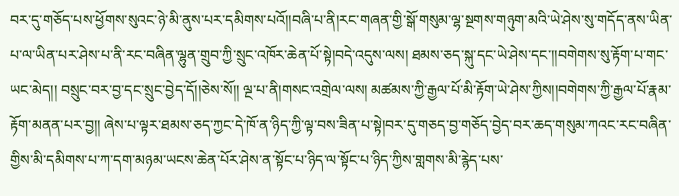བར་དུ་གཅོད་པས་ཕྱོགས་སུའང་ཉེ་མི་ནུས་པར་དམིགས་པའོ།།བཞི་པ་ནི།རང་གཞན་གྱི་སྒོ་གསུམ་ལྷ་སྔགས་གཉུག་མའི་ཡེ་ཤེས་སུ་གདོད་ནས་ཡིན་པ་ལ་ཡིན་པར་ཤེས་པ་ནི་རང་བཞིན་ལྷུན་གྲུབ་ཀྱི་སྲུང་འཁོར་ཆེན་པོ་སྟེ།བདེ་འདུས་ལས། ཐམས་ཅད་སྐུ་དང་ཡེ་ཤེས་དང་།།བགེགས་སུ་རྟོག་པ་གང་ཡང་མེད།། བསྲུང་བར་བྱ་དང་སྲུང་བྱེད་དོ།།ཅེས་སོ།། ལྔ་པ་ནི།གསང་འགྲེལ་ལས། མཚམས་ཀྱི་རྒྱལ་པོ་མི་རྟོག་ཡེ་ཤེས་ཀྱིས།།བགེགས་ཀྱི་རྒྱལ་པོ་རྣམ་རྟོག་མནན་པར་བྱ།། ཞེས་པ་ལྟར་ཐམས་ཅད་ཀྱང་དེ་ཁོ་ན་ཉིད་ཀྱི་ལྟ་བས་ཟིན་པ་སྟེ།བར་དུ་གཅད་བྱ་གཅོད་བྱེད་བར་ཆད་གསུམ་ཀའང་རང་བཞིན་གྱིས་མི་དམིགས་པ་ཀ་དག་མཉམ་ཡངས་ཆེན་པོར་ཤེས་ན་སྟོང་པ་ཉིད་ལ་སྟོང་པ་ཉིད་ཀྱིས་གླགས་མི་རྙེད་པས་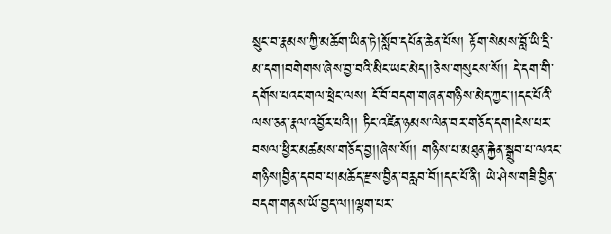སྲུང་བ་རྣམས་ཀྱི་མཆོག་ཡིན་ཏེ།སློབ་དཔོན་ཆེན་པོས། རྟོག་སེམས་བློ་ཡི་དྲི་མ་དག།བགེགས་ཞེས་བྱ་བའི་མིང་ཡང་མེད།།ཅེས་གསུངས་སོ།། དེ་དག་གི་དགོས་པའང་གལ་ཕྲེང་ལས། ངོ་བོ་བདག་གཞན་གཉིས་མེད་ཀྱང་།།དང་པོའི་ལས་ཅན་རྣལ་འབྱོར་པའི།། ཏིང་འཛིན་ཉམས་ལེན་བར་གཅོད་དག།ངེས་པར་བསལ་ཕྱིར་མཚམས་གཅོད་བྱ།།ཞེས་སོ།། གཉིས་པ་མཐུན་རྐྱེན་སྒྲུབ་པ་ལའང་གཉིས།བྱིན་དབབ་པ།མཆོད་རྫས་བྱིན་བརླབ་བོ།།དང་པོ་ནི། ཡེ་ཤེས་གཟི་བྱིན་བདག་གནས་ཡོ་བྱད་ལ།།ལྷག་པར་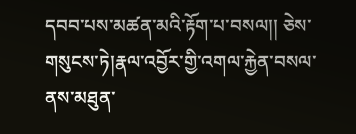དབབ་པས་མཚན་མའི་རྟོག་པ་བསལ།། ཅེས་གསུངས་ཏེ།རྣལ་འབྱོར་གྱི་འགལ་རྐྱེན་བསལ་ནས་མཐུན་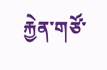རྐྱེན་གཙོ་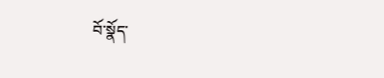བོ་སྣོད་